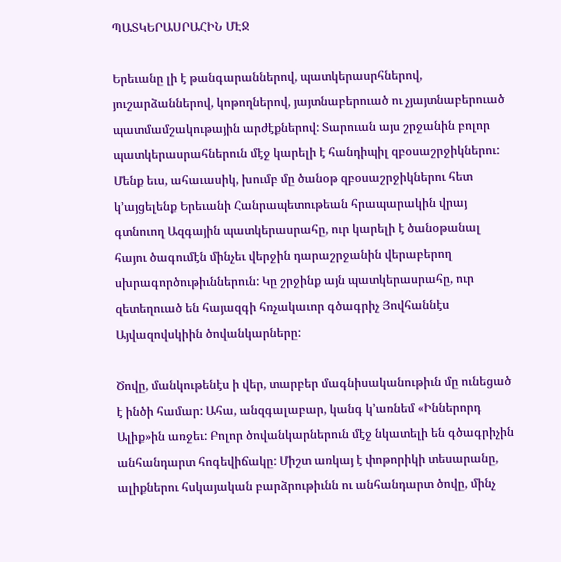ՊԱՏԿԵՐԱՍՐԱՀԻՆ ՄԷՋ

Երեւանը լի է թանգարաններով, պատկերասրհներով, յուշարձաններով, կոթողներով, յայտնաբերուած ու չյայտնաբերուած պատմամշակութային արժէքներով: Տարուան այս շրջանին բոլոր պատկերասրահներուն մէջ կարելի է հանդիպիլ զբօսաշրջիկներու: Մենք եւս, ահաւասիկ, խումբ մը ծանօթ զբօսաշրջիկներու հետ կ՚այցելենք Երեւանի Հանրապետութեան հրապարակին վրայ գտնուող Ազգային պատկերասրահը, ուր կարելի է ծանօթանալ հայու ծագումէն մինչեւ վերջին դարաշրջանին վերաբերող սխրագործութիւններուն: Կը շրջինք այն պատկերասրահը, ուր զետեղուած են հայազգի հռչակաւոր գծագրիչ Յովհաննէս Այվազովսկիին ծովանկարները:

Ծովը, մանկութենէս ի վեր, տարբեր մագնիսականութիւն մը ունեցած է ինծի համար: Ահա, անզգալաբար, կանգ կ՚առնեմ «Իններորդ Ալիք»ին առջեւ: Բոլոր ծովանկարներուն մէջ նկատելի են գծագրիչին անհանդարտ հոգեվիճակը: Միշտ առկայ է փոթորիկի տեսարանը, ալիքներու հսկայական բարձրութիւնն ու անհանդարտ ծովը, մինչ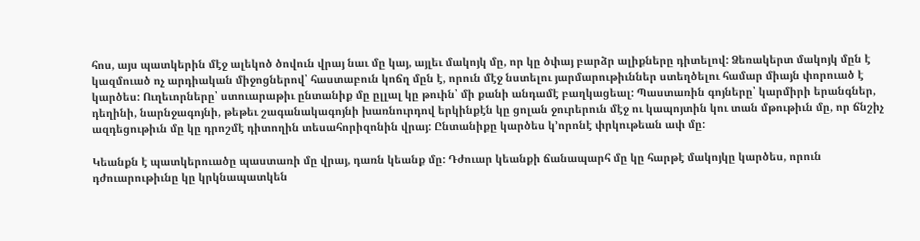հոս, այս պատկերին մէջ ալեկոծ ծովուն վրայ նաւ մը կայ, այլեւ մակոյկ մը, որ կը ծփայ բարձր ալիքները դիտելով: Ձեռակերտ մակոյկ մըն է կազմուած ոչ արդիական միջոցներով՝ հաստաբուն կոճղ մըն է, որուն մէջ նստելու յարմարութիւններ ստեղծելու համար միայն փորուած է կարծես: Ուղեւորները՝ ստուարաթիւ ընտանիք մը ըլլալ կը թուին՝ մի քանի անդամէ բաղկացեալ: Պաստառին գոյները՝ կարմիրի երանգներ, դեղինի, նարնջագոյնի, թեթեւ շագանակագոյնի խառնուրդով երկինքէն կը ցոլան ջուրերուն մէջ ու կապոյտին կու տան մթութիւն մը, որ ճնշիչ ազդեցութիւն մը կը դրոշմէ դիտողին տեսահորիզոնին վրայ: Ընտանիքը կարծես կ՚որոնէ փրկութեան ափ մը:

Կեանքն է պատկերուածը պաստառի մը վրայ, դառն կեանք մը: Դժուար կեանքի ճանապարհ մը կը հարթէ մակոյկը կարծես, որուն դժուարութիւնը կը կրկնապատկեն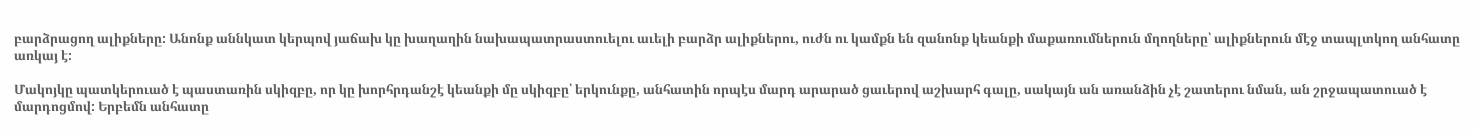բարձրացող ալիքները: Անոնք աննկատ կերպով յաճախ կը խաղաղին նախապատրաստուելու աւելի բարձր ալիքներու, ուժն ու կամքն են զանոնք կեանքի մաքառումներուն մղողները՝ ալիքներուն մէջ տապլտկող անհատը առկայ է:

Մակոյկը պատկերուած է պաստառին սկիզբը, որ կը խորհրդանշէ կեանքի մը սկիզբը՝ երկունքը, անհատին որպէս մարդ արարած ցաւերով աշխարհ գալը, սակայն ան առանձին չէ շատերու նման, ան շրջապատուած է մարդոցմով: Երբեմն անհատը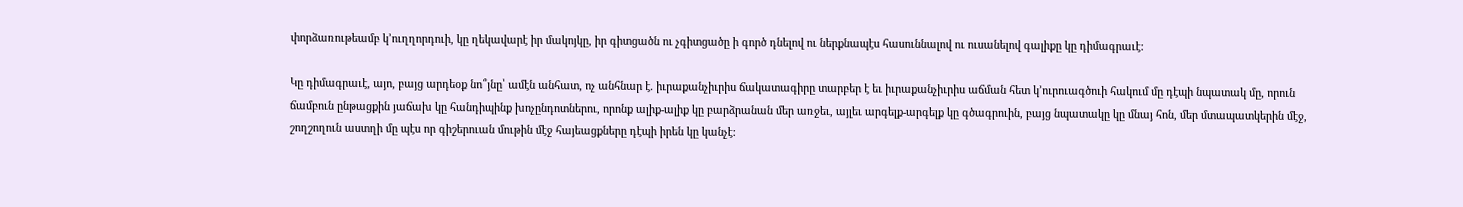փորձառութեամբ կ՚ուղղորդուի, կը ղեկավարէ իր մակոյկը, իր գիտցածն ու չգիտցածը ի գործ դնելով ու ներքնապէս հասուննալով ու ուսանելով գալիքը կը դիմագրաւէ:

Կը դիմագրաւէ, այո, բայց արդեօք նո՞յնը՝ ամէն անհատ, ոչ անհնար է. իւրաքանչիւրիս ճակատագիրը տարբեր է եւ իւրաքանչիւրիս աճման հետ կ՚ուրուագծուի հակում մը դէպի նպատակ մը, որուն ճամբուն ընթացքին յաճախ կը հանդիպինք խոչընդոտներու, որոնք ալիք-ալիք կը բարձրանան մեր առջեւ, այլեւ արգելք-արգելք կը գծագրուին, բայց նպատակը կը մնայ հոն, մեր մտապատկերին մէջ, շողշողուն աստղի մը պէս որ գիշերուան մութին մէջ հայեացքները դէպի իրեն կը կանչէ: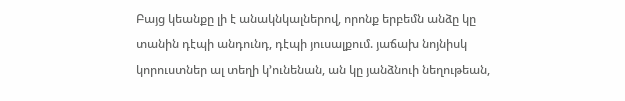Բայց կեանքը լի է անակնկալներով, որոնք երբեմն անձը կը տանին դէպի անդունդ, դէպի յուսալքում. յաճախ նոյնիսկ կորուստներ ալ տեղի կ՚ունենան, ան կը յանձնուի նեղութեան,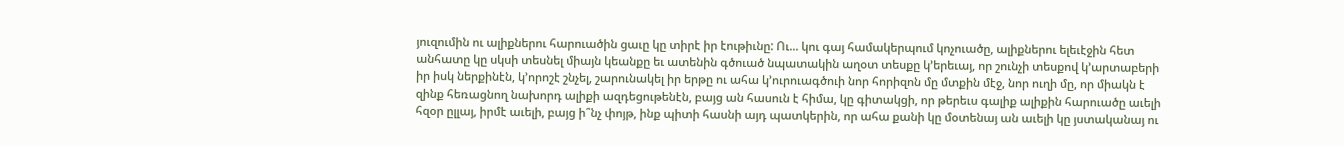յուզումին ու ալիքներու հարուածին ցաւը կը տիրէ իր էութիւնը: Ու... կու գայ համակերպում կոչուածը, ալիքներու ելեւէջին հետ անհատը կը սկսի տեսնել միայն կեանքը եւ ատենին գծուած նպատակին աղօտ տեսքը կ՚երեւայ, որ շունչի տեսքով կ՚արտաբերի իր իսկ ներքինէն, կ՚որոշէ շնչել, շարունակել իր երթը ու ահա կ՚ուրուագծուի նոր հորիզոն մը մտքին մէջ, նոր ուղի մը, որ միակն է զինք հեռացնող նախորդ ալիքի ազդեցութենէն, բայց ան հասուն է հիմա, կը գիտակցի, որ թերեւս գալիք ալիքին հարուածը աւելի հզօր ըլլայ, իրմէ աւելի, բայց ի՞նչ փոյթ, ինք պիտի հասնի այդ պատկերին, որ ահա քանի կը մօտենայ ան աւելի կը յստականայ ու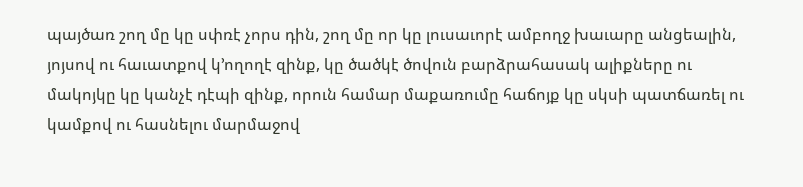պայծառ շող մը կը սփռէ չորս դին, շող մը որ կը լուսաւորէ ամբողջ խաւարը անցեալին, յոյսով ու հաւատքով կ՚ողողէ զինք, կը ծածկէ ծովուն բարձրահասակ ալիքները ու մակոյկը կը կանչէ դէպի զինք, որուն համար մաքառումը հաճոյք կը սկսի պատճառել ու կամքով ու հասնելու մարմաջով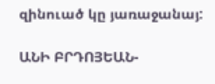զինուած կը յառաջանայ:

ԱՆԻ ԲՐԴՈՅԵԱՆ-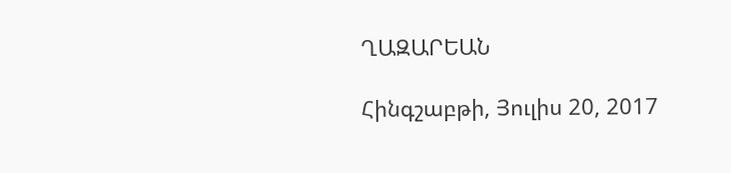ՂԱԶԱՐԵԱՆ

Հինգշաբթի, Յուլիս 20, 2017